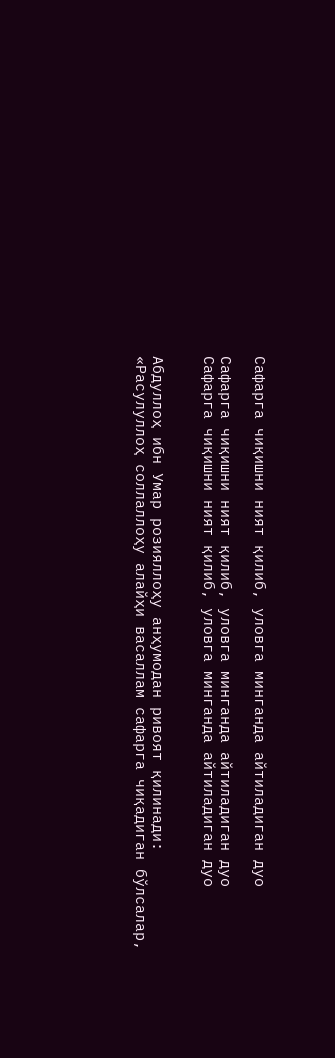Сафарга чиқишни ният қилиб, уловга минганда айтиладиган дуо

Сафарга чиқишни ният қилиб, уловга минганда айтиладиган дуо
Сафарга чиқишни ният қилиб, уловга минганда айтиладиган дуо


Абдуллоҳ ибн Умар розияллоҳу анҳумодан ривоят қилинади:
«Расулуллоҳ соллаллоҳу алайҳи васаллам сафарга чиқадиган бўлсалар,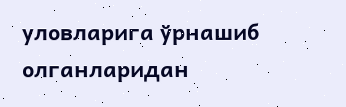уловларига ўрнашиб олганларидан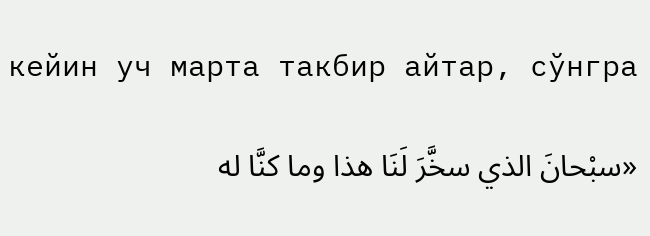кейин уч марта такбир айтар, сўнгра

«سبْحانَ الذي سخَّرَ لَنَا هذا وما كنَّا له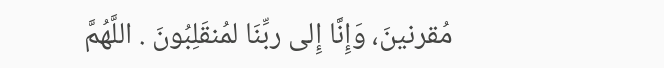مُقرنينَ، وَإِنَّا إِلى ربِّنَا لمُنقَلِبُونَ . اللَّهُمَّ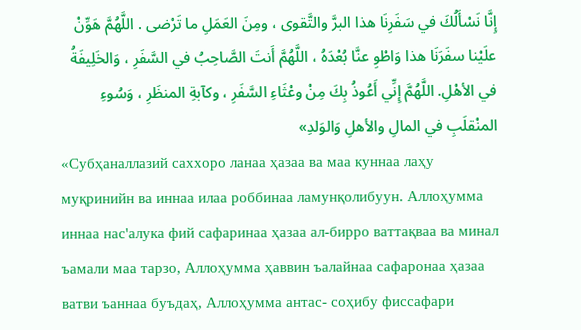إِنَّا نَسْأَلُكَ في سَفَرِنَا هذا البرَّ والتَّقوى ، ومِنَ العَمَلِ ما تَرْضى . اللَّهُمَّ هَوِّنْ علَيْنا سفَرَنَا هذا وَاطْوِ عنَّا بُعْدَهُ ، اللَّهُمَّ أَنتَ الصَّاحِبُ في السَّفَرِ ، وَالخَلِيفَةُ في الأهْلِ. اللَّهُمَّ إِنِّي أَعُوذُ بِكَ مِنْ وعْثَاءِ السَّفَرِ ، وكآبةِ المنظَرِ ، وَسُوءِ المنْقلَبِ في المالِ والأهلِ وَالوَلدِ»
«Субҳаналлазий саххоро ланаа ҳазаа ва маа куннаа лаҳу муқринийн ва иннаа илаа роббинаа ламунқолибуун. Аллоҳумма иннаа нас'алука фий сафаринаа ҳазаа ал-бирро ваттақваа ва минал ъамали маа тарзо, Аллоҳумма ҳаввин ъалайнаа сафаронаа ҳазаа ватви ъаннаа буъдаҳ, Аллоҳумма антас- соҳибу фиссафари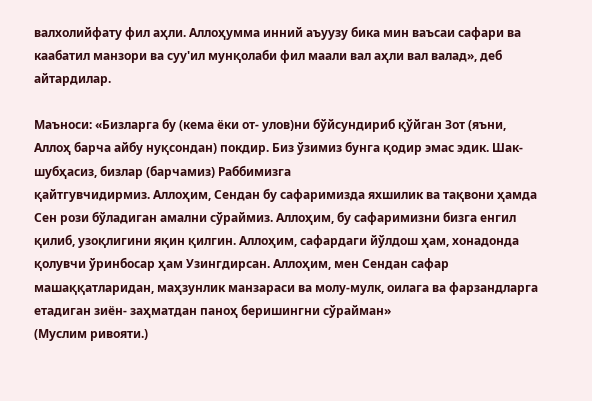валхолийфату фил аҳли. Аллоҳумма инний аъуузу бика мин ваъсаи сафари ва каабатил манзори ва суу'ил мунқолаби фил маали вал аҳли вал валад», деб айтардилар.

Маъноси: «Бизларга бу (кема ёки от- улов)ни бўйсундириб қўйган Зот (яъни, Аллоҳ барча айбу нуқсондан) покдир. Биз ўзимиз бунга қодир эмас эдик. Шак- шубҳасиз, бизлар (барчамиз) Раббимизга
қайтгувчидирмиз. Аллоҳим, Сендан бу сафаримизда яхшилик ва тақвони ҳамда Сен рози бўладиган амални сўраймиз. Аллоҳим, бу сафаримизни бизга енгил қилиб, узоқлигини яқин қилгин. Аллоҳим, сафардаги йўлдош ҳам, хонадонда қолувчи ўринбосар ҳам Узингдирсан. Аллоҳим, мен Сендан сафар машаққатларидан, маҳзунлик манзараси ва молу-мулк, оилага ва фарзандларга етадиган зиён- заҳматдан паноҳ беришингни сўрайман»
(Муслим ривояти.)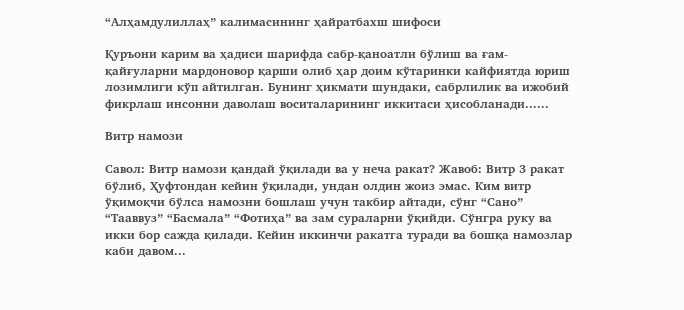“Алҳамдулиллаҳ” калимасининг ҳайратбахш шифоси

Қуръони карим ва ҳадиси шарифда сабр-қаноатли бўлиш ва ғам-қайғуларни мардоновор қарши олиб ҳар доим кўтаринки кайфиятда юриш лозимлиги кўп айтилган. Бунинг ҳикмати шундаки, сабрлилик ва ижобий фикрлаш инсонни даволаш воситаларининг иккитаси ҳисобланади......

Витр намози

Савол: Витр намози қандай ўқилади ва у неча ракат? Жавоб: Витр 3 ракат бўлиб, Ҳуфтондан кейин ўқилади, ундан олдин жоиз эмас. Ким витр ўқимоқчи бўлса намозни бошлаш учун такбир айтади, сўнг “Сано” “Тааввуз” “Басмала” “Фотиҳа” ва зам сураларни ўқийди. Сўнгра руку ва икки бор сажда қилади. Кейин иккинчи ракатга туради ва бошқа намозлар каби давом...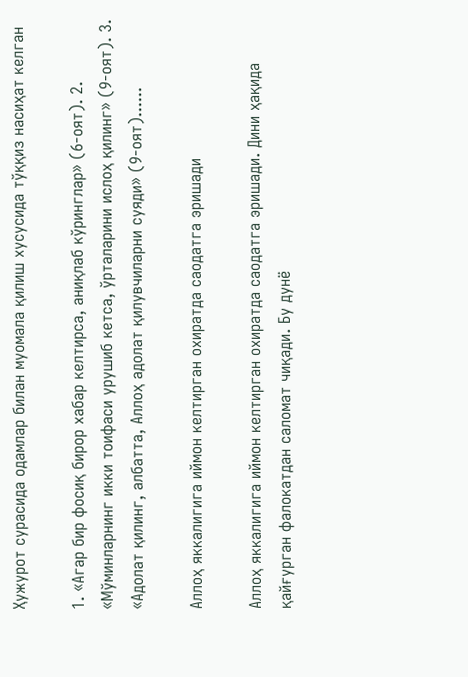Ҳужурот сурасида одамлар билан муомала қилиш хусусида тўққиз насиҳат келган

1. «Агар бир фосиқ бирор хабар келтирса, аниқлаб кўринглар» (6-оят). 2. «Мўминларнинг икки тоифаси урушиб кетса, ўрталарини ислоҳ қилинг» (9-оят). 3. «Адолат қилинг, албатта, Аллоҳ адолат қилувчиларни суяди» (9-оят)......

Аллоҳ яккалигига иймон келтирган охиратда саодатга эришади

Аллоҳ яккалигига иймон келтирган охиратда саодатга эришади. Дини ҳақида қайғурган фалокатдан саломат чиқади. Бу дунё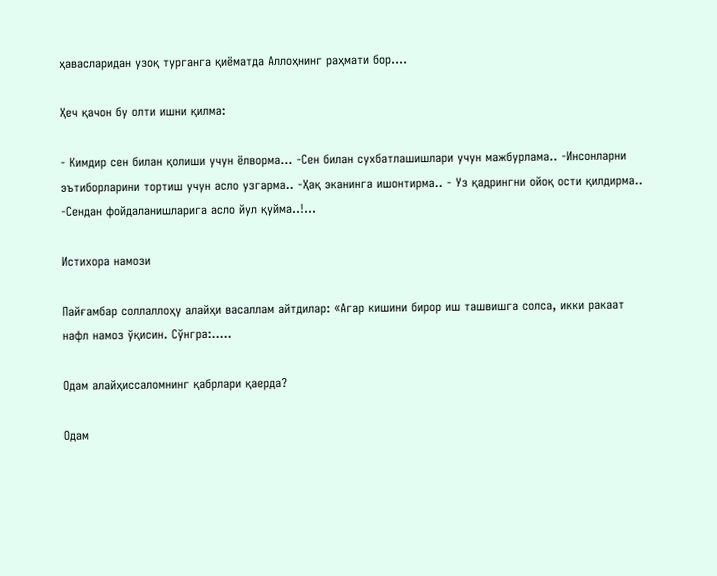ҳавасларидан узоқ турганга қиёматда Аллоҳнинг раҳмати бор....

Ҳеч қачон бу олти ишни қилма:

- Кимдир сен билан қолиши учун ёлворма... -Сен билан сухбатлашишлари учун мажбурлама.. -Инсонларни эътиборларини тортиш учун асло узгарма.. -Ҳақ эканинга ишонтирма.. - Уз қадрингни ойоқ ости қилдирма.. -Сендан фойдаланишларига асло йул қуйма..!...

Истихора намози

Пайғамбар соллаллоҳу алайҳи васаллам айтдилар: «Агар кишини бирор иш ташвишга солса, икки ракаат нафл намоз ўқисин. Сўнгра:.....

Одам алайҳиссаломнинг қабрлари қаерда?

Одам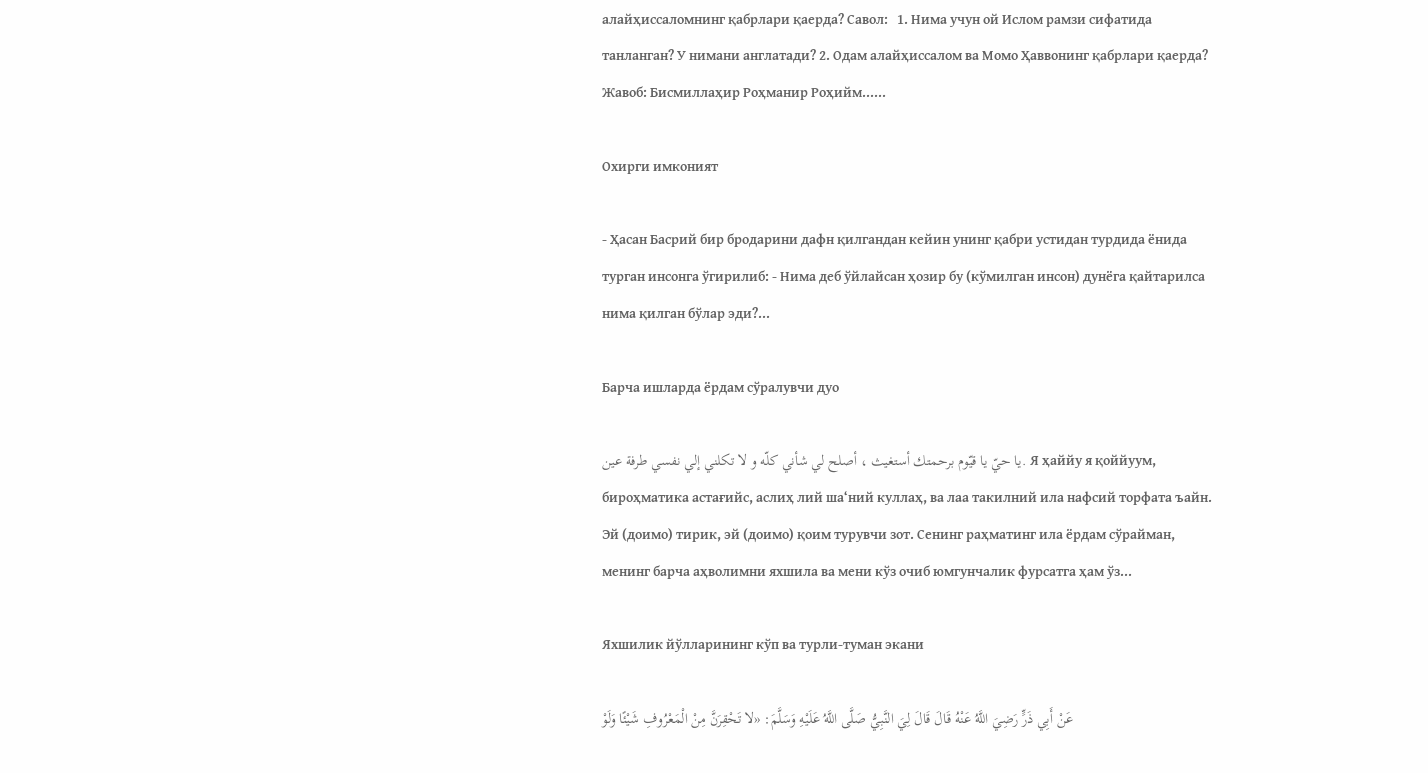алайҳиссаломнинг қабрлари қаерда? Савол:   1. Нима учун ой Ислом рамзи сифатида танланган? У нимани англатади? 2. Одам алайҳиссалом ва Момо Ҳаввонинг қабрлари қаерда? Жавоб: Бисмиллаҳир Роҳманир Роҳийм......

Охирги имконият

- Ҳасан Басрий бир бродарини дафн қилгандан кейин унинг қабри устидан турдида ёнида турган инсонга ўгирилиб: - Нима деб ўйлайсан ҳозир бу (кўмилган инсон) дунёга қайтарилса нима қилган бўлар эди?...

Барча ишларда ёрдам сўралувчи дуо

يا حيّ يا قيّوم برحمتك أستغيث ، أصلح لي شأني كلّه و لا تكلني إلي نفسي طرفة عين. Я ҳаййу я қоййуум, бироҳматика астағийс, аслиҳ лий ша‘ний куллаҳ, ва лаа такилний ила нафсий торфата ъайн. Эй (доимо) тирик, эй (доимо) қоим турувчи зот. Сенинг раҳматинг ила ёрдам сўрайман, менинг барча аҳволимни яхшила ва мени кўз очиб юмгунчалик фурсатга ҳам ўз...

Яхшилик йўлларининг кўп ва турли-туман экани

عَنْ أَبِي ذَرٍّ رَضِيَ اللَّهُ عَنْهُ قَالَ قَالَ لِيَ النَّبِيُّ صَلَّى اللَّهُ عَلَيْهِ وَسَلَّمَ: «لا تَحْقِرَنَّ مِنْ الْمَعْرُوفِ شَيْئًا وَلَوْ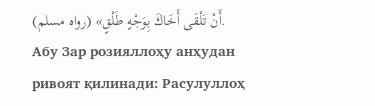أَنْ تَلْقَى أَخَاكَ بِوَجْهٍ طَلْقٍ» (رواه مسلم). Абу Зар розияллоҳу анҳудан ривоят қилинади: Расулуллоҳ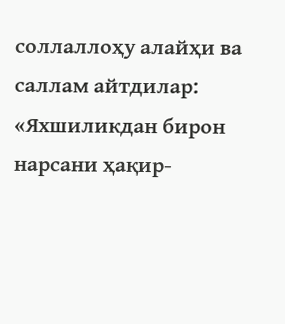соллаллоҳу алайҳи ва саллам айтдилар: «Яхшиликдан бирон нарсани ҳақир-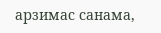арзимас санама,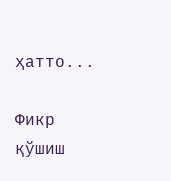ҳатто...

Фикр қўшиш